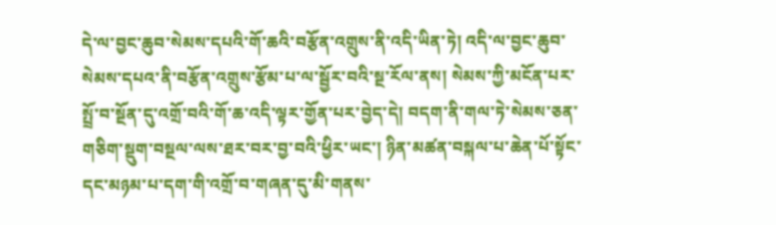དེ་ལ་བྱང་ཆུབ་སེམས་དཔའི་གོ་ཆའི་བརྩོན་འགྲུས་ནི་འདི་ཡིན་ཏེ། འདི་ལ་བྱང་ཆུབ་སེམས་དཔའ་ནི་བརྩོན་འགྲུས་རྩོམ་པ་ལ་སྦྱོར་བའི་སྔ་རོལ་ནས། སེམས་ཀྱི་མངོན་པར་སྤྲོ་བ་སྔོན་དུ་འགྲོ་བའི་གོ་ཆ་འདི་ལྟར་གྱོན་པར་བྱེད་དེ། བདག་ནི་གལ་ཏེ་སེམས་ཅན་གཅིག་སྡུག་བསྔལ་ལས་ཐར་བར་བྱ་བའི་ཕྱིར་ཡང་། ཉིན་མཚན་བསྐལ་པ་ཆེན་པོ་སྟོང་དང་མཉམ་པ་དག་གི་འགྲོ་བ་གཞན་དུ་མི་གནས་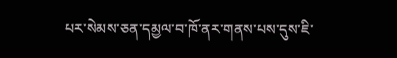པར་སེམས་ཅན་དམྱལ་བ་ཁོ་ནར་གནས་པས་དུས་ཇི་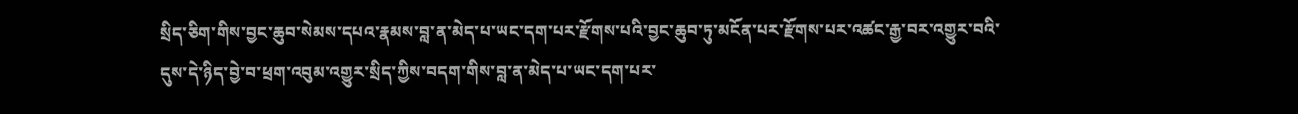སྲིད་ཅིག་གིས་བྱང་ཆུབ་སེམས་དཔའ་རྣམས་བླ་ན་མེད་པ་ཡང་དག་པར་རྫོགས་པའི་བྱང་ཆུབ་ཏུ་མངོན་པར་རྫོགས་པར་འཚང་རྒྱ་བར་འགྱུར་བའི་དུས་དེ་ཉིད་བྱེ་བ་ཕྲག་འབུམ་འགྱུར་སྲིད་ཀྱིས་བདག་གིས་བླ་ན་མེད་པ་ཡང་དག་པར་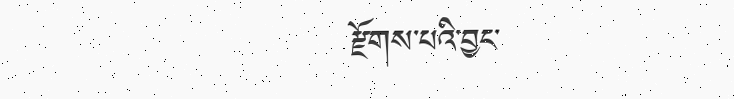རྫོགས་པའི་བྱང་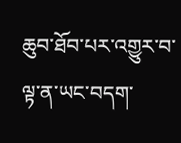ཆུབ་ཐོབ་པར་འགྱུར་བ་ལྟ་ན་ཡང་བདག་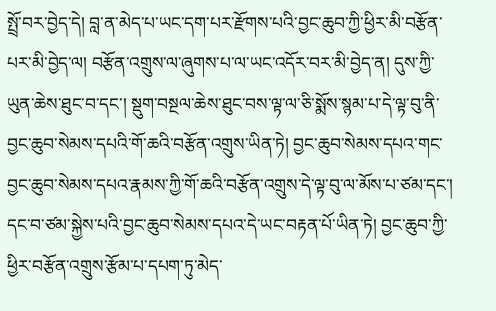སྤྲོ་བར་བྱེད་དེ། བླ་ན་མེད་པ་ཡང་དག་པར་རྫོགས་པའི་བྱང་ཆུབ་ཀྱི་ཕྱིར་མི་བརྩོན་པར་མི་བྱེད་ལ། བརྩོན་འགྲུས་ལ་ཞུགས་པ་ལ་ཡང་འདོར་བར་མི་བྱེད་ན། དུས་ཀྱི་ཡུན་ཆེས་ཐུང་བ་དང་། སྡུག་བསྔལ་ཆེས་ཐུང་བས་ལྟ་ལ་ཅི་སྨོས་སྙམ་པ་དེ་ལྟ་བུ་ནི་བྱང་ཆུབ་སེམས་དཔའི་གོ་ཆའི་བརྩོན་འགྲུས་ཡིན་ཏེ། བྱང་ཆུབ་སེམས་དཔའ་གང་བྱང་ཆུབ་སེམས་དཔའ་རྣམས་ཀྱི་གོ་ཆའི་བརྩོན་འགྲུས་དེ་ལྟ་བུ་ལ་མོས་པ་ཙམ་དང་། དང་བ་ཙམ་སྐྱེས་པའི་བྱང་ཆུབ་སེམས་དཔའ་དེ་ཡང་བརྟན་པོ་ཡིན་ཏེ། བྱང་ཆུབ་ཀྱི་ཕྱིར་བརྩོན་འགྲུས་རྩོམ་པ་དཔག་ཏུ་མེད་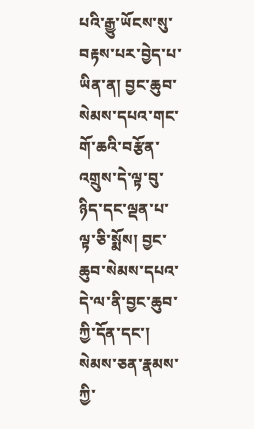པའི་རྒྱུ་ཡོངས་སུ་བརྟས་པར་བྱེད་པ་ཡིན་ན། བྱང་ཆུབ་སེམས་དཔའ་གང་གོ་ཆའི་བརྩོན་འགྲུས་དེ་ལྟ་བུ་ཉིད་དང་ལྡན་པ་ལྟ་ཅི་སྨོས། བྱང་ཆུབ་སེམས་དཔའ་དེ་ལ་ནི་བྱང་ཆུབ་ཀྱི་དོན་དང་། སེམས་ཅན་རྣམས་ཀྱི་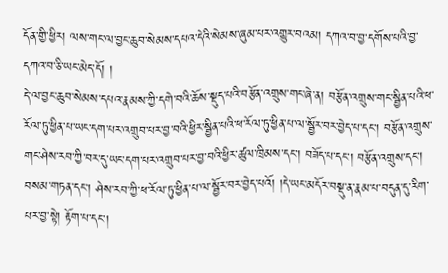དོན་གྱི་ཕྱིར། ལས་གང་ལ་བྱང་ཆུབ་སེམས་དཔའ་དེའི་སེམས་ཞུམ་པར་འགྱུར་བའམ། དཀའ་བ་བྱ་དགོས་པའི་བྱ་དཀའ་བ་ཅི་ཡང་མེད་དོ། །
དེ་ལ་བྱང་ཆུབ་སེམས་དཔའ་རྣམས་ཀྱི་དགེ་བའི་ཆོས་སྡུད་པའི་བརྩོན་འགྲུས་གང་ཞེ་ན། བརྩོན་འགྲུས་གང་སྦྱིན་པའི་ཕ་རོལ་ཏུ་ཕྱིན་པ་ཡང་དག་པར་འགྲུབ་པར་བྱ་བའི་ཕྱིར་སྦྱིན་པའི་ཕ་རོལ་ཏུ་ཕྱིན་པ་ལ་སྦྱོར་བར་བྱེད་པ་དང་། བརྩོན་འགྲུས་གང་ཤེས་རབ་ཀྱི་བར་དུ་ཡང་དག་པར་འགྲུབ་པར་བྱ་བའི་ཕྱིར་ཚུལ་ཁྲིམས་དང་། བཟོད་པ་དང་། བརྩོན་འགྲུས་དང་། བསམ་གཏན་དང་། ཤེས་རབ་ཀྱི་ཕ་རོལ་ཏུ་ཕྱིན་པ་ལ་སྦྱོར་བར་བྱེད་པའོ། །དེ་ཡང་མདོར་བསྡུ་ན་རྣམ་པ་བདུན་དུ་རིག་པར་བྱ་སྟེ། རྟོག་པ་དང་།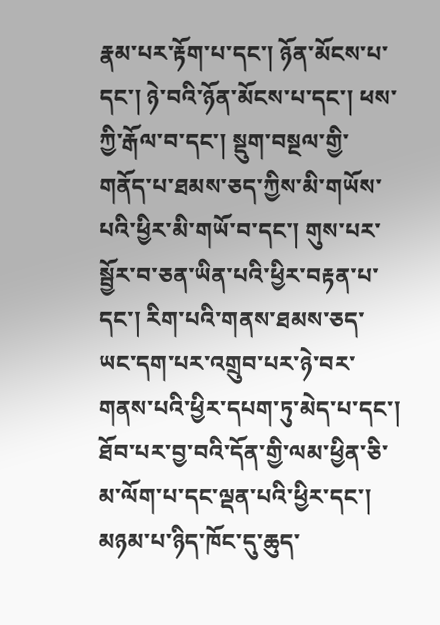རྣམ་པར་རྟོག་པ་དང་། ཉོན་མོངས་པ་དང་། ཉེ་བའི་ཉོན་མོངས་པ་དང་། ཕས་ཀྱི་རྒོལ་བ་དང་། སྡུག་བསྔལ་གྱི་གནོད་པ་ཐམས་ཅད་ཀྱིས་མི་གཡོས་པའི་ཕྱིར་མི་གཡོ་བ་དང་། གུས་པར་སྦྱོར་བ་ཅན་ཡིན་པའི་ཕྱིར་བརྟན་པ་དང་། རིག་པའི་གནས་ཐམས་ཅད་ཡང་དག་པར་འགྲུབ་པར་ཉེ་བར་གནས་པའི་ཕྱིར་དཔག་ཏུ་མེད་པ་དང་། ཐོབ་པར་བྱ་བའི་དོན་གྱི་ལམ་ཕྱིན་ཅི་མ་ལོག་པ་དང་ལྡན་པའི་ཕྱིར་དང་། མཉམ་པ་ཉིད་ཁོང་དུ་ཆུད་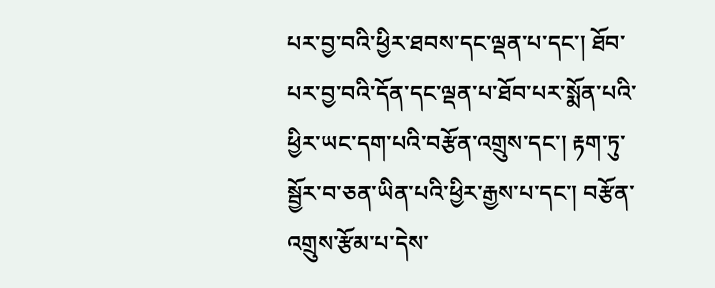པར་བྱ་བའི་ཕྱིར་ཐབས་དང་ལྡན་པ་དང་། ཐོབ་པར་བྱ་བའི་དོན་དང་ལྡན་པ་ཐོབ་པར་སྨོན་པའི་ཕྱིར་ཡང་དག་པའི་བརྩོན་འགྲུས་དང་། རྟག་ཏུ་སྦྱོར་བ་ཅན་ཡིན་པའི་ཕྱིར་རྒྱས་པ་དང་། བརྩོན་འགྲུས་རྩོམ་པ་དེས་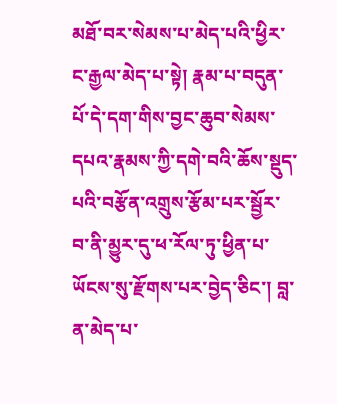མཐོ་བར་སེམས་པ་མེད་པའི་ཕྱིར་ང་རྒྱལ་མེད་པ་སྟེ། རྣམ་པ་བདུན་པོ་དེ་དག་གིས་བྱང་ཆུབ་སེམས་དཔའ་རྣམས་ཀྱི་དགེ་བའི་ཆོས་སྡུད་པའི་བརྩོན་འགྲུས་རྩོམ་པར་སྦྱོར་བ་ནི་མྱུར་དུ་ཕ་རོལ་ཏུ་ཕྱིན་པ་ཡོངས་སུ་རྫོགས་པར་བྱེད་ཅིང་། བླ་ན་མེད་པ་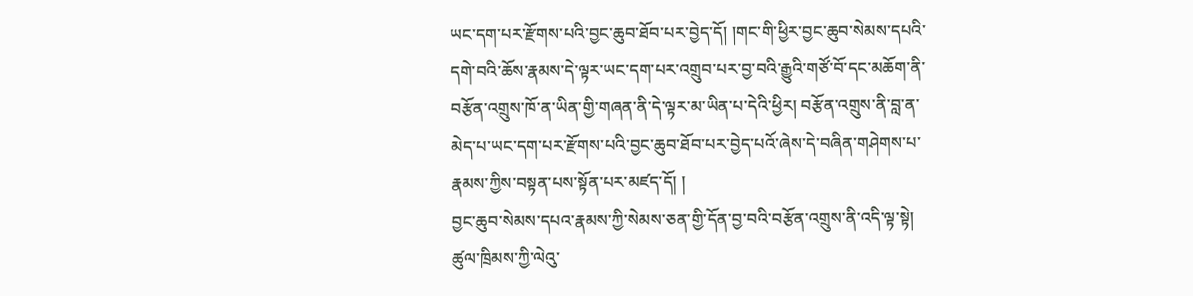ཡང་དག་པར་རྫོགས་པའི་བྱང་ཆུབ་ཐོབ་པར་བྱེད་དོ། །གང་གི་ཕྱིར་བྱང་ཆུབ་སེམས་དཔའི་དགེ་བའི་ཆོས་རྣམས་དེ་ལྟར་ཡང་དག་པར་འགྲུབ་པར་བྱ་བའི་རྒྱུའི་གཙོ་བོ་དང་མཆོག་ནི་བརྩོན་འགྲུས་ཁོ་ན་ཡིན་གྱི་གཞན་ནི་དེ་ལྟར་མ་ཡིན་པ་དེའི་ཕྱིར། བརྩོན་འགྲུས་ནི་བླ་ན་མེད་པ་ཡང་དག་པར་རྫོགས་པའི་བྱང་ཆུབ་ཐོབ་པར་བྱེད་པའོ་ཞེས་དེ་བཞིན་གཤེགས་པ་རྣམས་ཀྱིས་བསྟན་པས་སྟོན་པར་མཛད་དོ། །
བྱང་ཆུབ་སེམས་དཔའ་རྣམས་ཀྱི་སེམས་ཅན་གྱི་དོན་བྱ་བའི་བརྩོན་འགྲུས་ནི་འདི་ལྟ་སྟེ། ཚུལ་ཁྲིམས་ཀྱི་ལེའུ་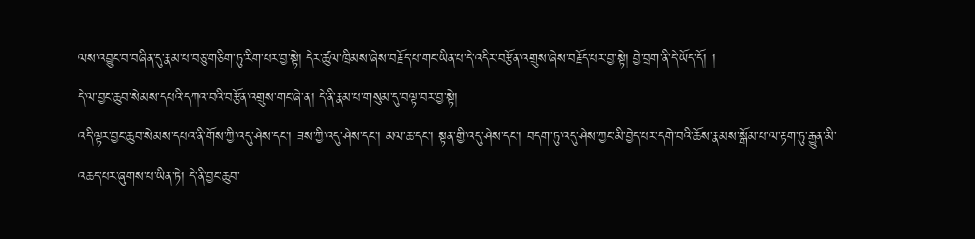ལས་འབྱུང་བ་བཞིན་དུ་རྣམ་པ་བཅུ་གཅིག་ཏུ་རིག་པར་བྱ་སྟེ། དེར་ཚུལ་ཁྲིམས་ཞེས་བརྗོད་པ་གང་ཡིན་པ་དེ་འདིར་བརྩོན་འགྲུས་ཞེས་བརྗོད་པར་བྱ་སྟེ། བྱེ་བྲག་ནི་དེ་ཡོད་དོ། །
དེ་ལ་བྱང་ཆུབ་སེམས་དཔའི་དཀའ་བའི་བརྩོན་འགྲུས་གང་ཞེ་ན། དེ་ནི་རྣམ་པ་གསུམ་དུ་བལྟ་བར་བྱ་སྟེ།
འདི་ལྟར་བྱང་ཆུབ་སེམས་དཔའ་ནི་གོས་ཀྱི་འདུ་ཤེས་དང་། ཟས་ཀྱི་འདུ་ཤེས་དང་། མལ་ཆ་དང་། སྟན་གྱི་འདུ་ཤེས་དང་། བདག་ཏུ་འདུ་ཤེས་ཀྱང་མི་བྱེད་པར་དགེ་བའི་ཆོས་རྣམས་སྒོམ་པ་ལ་རྟག་ཏུ་རྒྱུན་མི་འཆད་པར་ཞུགས་པ་ཡིན་ཏེ། དེ་ནི་བྱང་ཆུབ་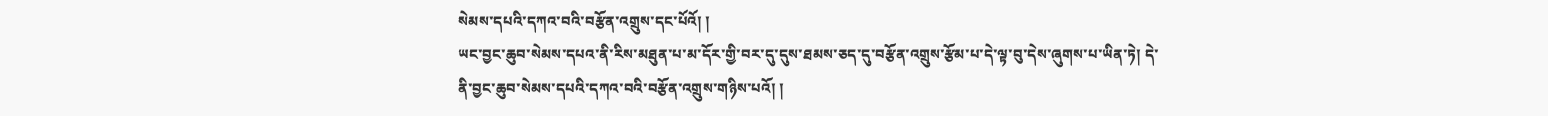སེམས་དཔའི་དཀའ་བའི་བརྩོན་འགྲུས་དང་པོའོ། །
ཡང་བྱང་ཆུབ་སེམས་དཔའ་ནི་རིས་མཐུན་པ་མ་དོར་གྱི་བར་དུ་དུས་ཐམས་ཅད་དུ་བརྩོན་འགྲུས་རྩོམ་པ་དེ་ལྟ་བུ་དེས་ཞུགས་པ་ཡིན་ཏེ། དེ་ནི་བྱང་ཆུབ་སེམས་དཔའི་དཀའ་བའི་བརྩོན་འགྲུས་གཉིས་པའོ། །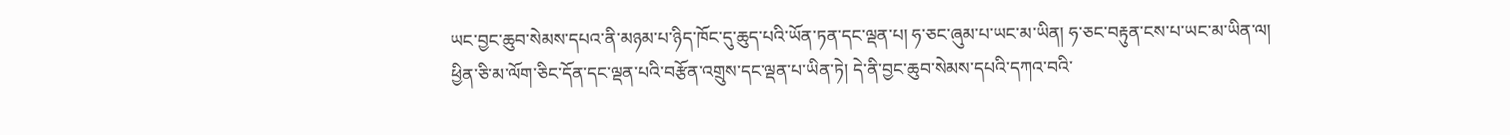ཡང་བྱང་ཆུབ་སེམས་དཔའ་ནི་མཉམ་པ་ཉིད་ཁོང་དུ་ཆུད་པའི་ཡོན་ཏན་དང་ལྡན་པ། ཧ་ཅང་ཞུམ་པ་ཡང་མ་ཡིན། ཧ་ཅང་བརྟུན་ངས་པ་ཡང་མ་ཡིན་ལ། ཕྱིན་ཅི་མ་ལོག་ཅིང་དོན་དང་ལྡན་པའི་བརྩོན་འགྲུས་དང་ལྡན་པ་ཡིན་ཏེ། དེ་ནི་བྱང་ཆུབ་སེམས་དཔའི་དཀའ་བའི་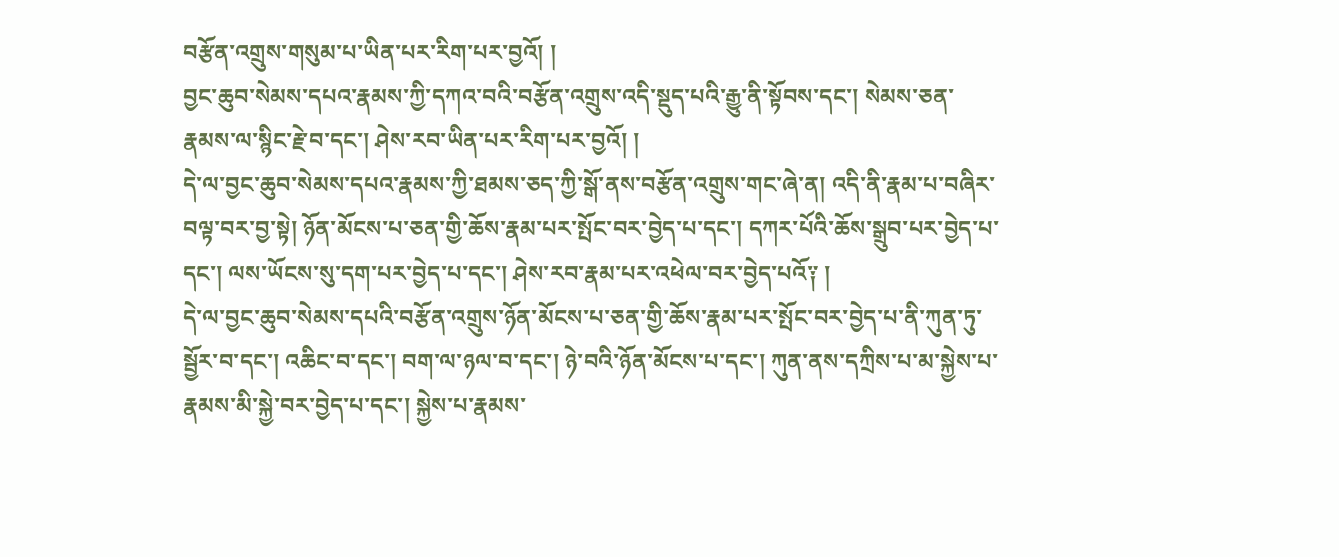བརྩོན་འགྲུས་གསུམ་པ་ཡིན་པར་རིག་པར་བྱའོ། །
བྱང་ཆུབ་སེམས་དཔའ་རྣམས་ཀྱི་དཀའ་བའི་བརྩོན་འགྲུས་འདི་སྡུད་པའི་རྒྱུ་ནི་སྟོབས་དང་། སེམས་ཅན་རྣམས་ལ་སྙིང་རྗེ་བ་དང་། ཤེས་རབ་ཡིན་པར་རིག་པར་བྱའོ། །
དེ་ལ་བྱང་ཆུབ་སེམས་དཔའ་རྣམས་ཀྱི་ཐམས་ཅད་ཀྱི་སྒོ་ནས་བརྩོན་འགྲུས་གང་ཞེ་ན། འདི་ནི་རྣམ་པ་བཞིར་བལྟ་བར་བྱ་སྟེ། ཉོན་མོངས་པ་ཅན་གྱི་ཆོས་རྣམ་པར་སྤོང་བར་བྱེད་པ་དང་། དཀར་པོའི་ཆོས་སྒྲུབ་པར་བྱེད་པ་དང་། ལས་ཡོངས་སུ་དག་པར་བྱེད་པ་དང་། ཤེས་རབ་རྣམ་པར་འཕེལ་བར་བྱེད་པའོ༑ །
དེ་ལ་བྱང་ཆུབ་སེམས་དཔའི་བརྩོན་འགྲུས་ཉོན་མོངས་པ་ཅན་གྱི་ཆོས་རྣམ་པར་སྤོང་བར་བྱེད་པ་ནི་ཀུན་ཏུ་སྦྱོར་བ་དང་། འཆིང་བ་དང་། བག་ལ་ཉལ་བ་དང་། ཉེ་བའི་ཉོན་མོངས་པ་དང་། ཀུན་ནས་དཀྲིས་པ་མ་སྐྱེས་པ་རྣམས་མི་སྐྱེ་བར་བྱེད་པ་དང་། སྐྱེས་པ་རྣམས་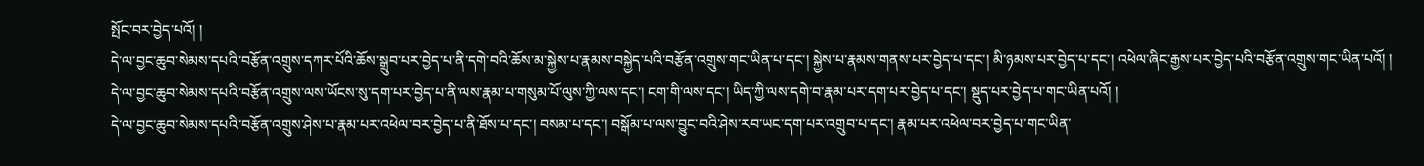སྤོང་བར་བྱེད་པའོ། །
དེ་ལ་བྱང་ཆུབ་སེམས་དཔའི་བརྩོན་འགྲུས་དཀར་པོའི་ཆོས་སྒྲུབ་པར་བྱེད་པ་ནི་དགེ་བའི་ཆོས་མ་སྐྱེས་པ་རྣམས་བསྐྱེད་པའི་བརྩོན་འགྲུས་གང་ཡིན་པ་དང་། སྐྱེས་པ་རྣམས་གནས་པར་བྱེད་པ་དང་། མི་ཉམས་པར་བྱེད་པ་དང་། འཕེལ་ཞིང་རྒྱས་པར་བྱེད་པའི་བརྩོན་འགྲུས་གང་ཡིན་པའོ། །
དེ་ལ་བྱང་ཆུབ་སེམས་དཔའི་བརྩོན་འགྲུས་ལས་ཡོངས་སུ་དག་པར་བྱེད་པ་ནི་ལས་རྣམ་པ་གསུམ་པོ་ལུས་ཀྱི་ལས་དང་། ངག་གི་ལས་དང་། ཡིད་ཀྱི་ལས་དགེ་བ་རྣམ་པར་དག་པར་བྱེད་པ་དང་། སྡུད་པར་བྱེད་པ་གང་ཡིན་པའོ། །
དེ་ལ་བྱང་ཆུབ་སེམས་དཔའི་བརྩོན་འགྲུས་ཤེས་པ་རྣམ་པར་འཕེལ་བར་བྱེད་པ་ནི་ཐོས་པ་དང་། བསམ་པ་དང་། བསྒོམ་པ་ལས་བྱུང་བའི་ཤེས་རབ་ཡང་དག་པར་འགྲུབ་པ་དང་། རྣམ་པར་འཕེལ་བར་བྱེད་པ་གང་ཡིན་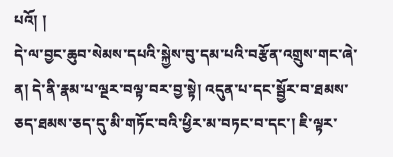པའོ། །
དེ་ལ་བྱང་ཆུབ་སེམས་དཔའི་སྐྱེས་བུ་དམ་པའི་བརྩོན་འགྲུས་གང་ཞེ་ན། དེ་ནི་རྣམ་པ་ལྔར་བལྟ་བར་བྱ་སྟེ། འདུན་པ་དང་སྦྱོར་བ་ཐམས་ཅད་ཐམས་ཅད་དུ་མི་གཏོང་བའི་ཕྱིར་མ་བཏང་བ་དང་། ཇི་ལྟར་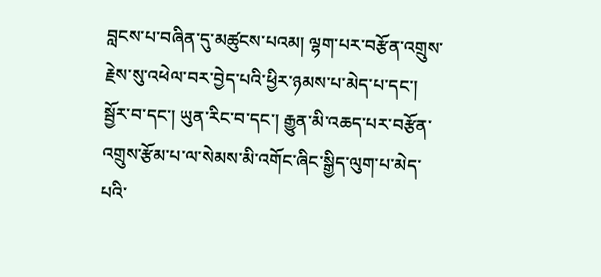བླངས་པ་བཞིན་དུ་མཚུངས་པའམ། ལྷག་པར་བརྩོན་འགྲུས་རྗེས་སུ་འཕེལ་བར་བྱེད་པའི་ཕྱིར་ཉམས་པ་མེད་པ་དང་། སྦྱོར་བ་དང་། ཡུན་རིང་བ་དང་། རྒྱུན་མི་འཆད་པར་བརྩོན་འགྲུས་རྩོམ་པ་ལ་སེམས་མི་འགོང་ཞིང་སྒྱིད་ལུག་པ་མེད་པའི་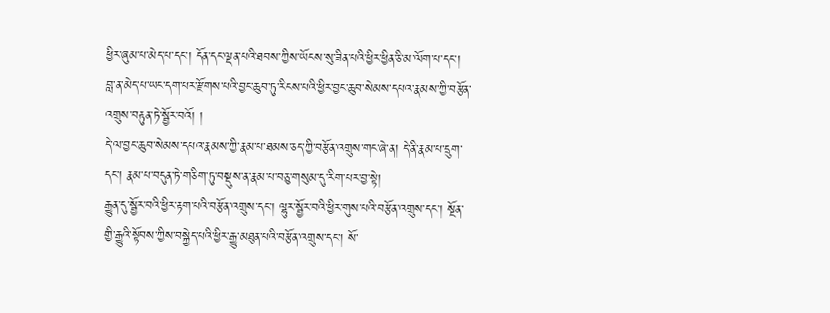ཕྱིར་ཞུམ་པ་མེད་པ་དང་། དོན་དང་ལྡན་པའི་ཐབས་ཀྱིས་ཡོངས་སུ་ཟིན་པའི་ཕྱིར་ཕྱིན་ཅི་མ་ལོག་པ་དང་། བླ་ན་མེད་པ་ཡང་དག་པར་རྫོགས་པའི་བྱང་ཆུབ་ཏུ་རིངས་པའི་ཕྱིར་བྱང་ཆུབ་སེམས་དཔའ་རྣམས་ཀྱི་བརྩོན་འགྲུས་བརྟུན་ཏེ་སྦྱོར་བའོ། །
དེ་ལ་བྱང་ཆུབ་སེམས་དཔའ་རྣམས་ཀྱི་རྣམ་པ་ཐམས་ཅད་ཀྱི་བརྩོན་འགྲུས་གང་ཞེ་ན། དེ་ནི་རྣམ་པ་དྲུག་དང་། རྣམ་པ་བདུན་ཏེ་གཅིག་ཏུ་བསྡུས་ན་རྣམ་པ་བཅུ་གསུམ་དུ་རིག་པར་བྱ་སྟེ།
རྒྱུན་དུ་སྦྱོར་བའི་ཕྱིར་རྟག་པའི་བརྩོན་འགྲུས་དང་། ལྷུར་སྦྱོར་བའི་ཕྱིར་གུས་པའི་བརྩོན་འགྲུས་དང་། སྔོན་གྱི་རྒྱུའི་སྟོབས་ཀྱིས་བསྐྱེད་པའི་ཕྱིར་རྒྱུ་མཐུན་པའི་བརྩོན་འགྲུས་དང་། སོ་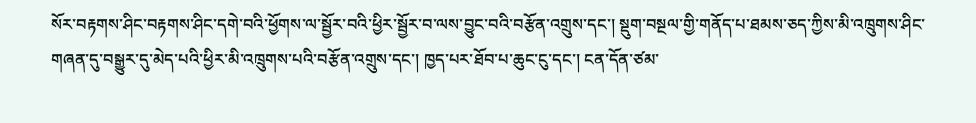སོར་བརྟགས་ཤིང་བརྟགས་ཤིང་དགེ་བའི་ཕྱོགས་ལ་སྦྱོར་བའི་ཕྱིར་སྦྱོར་བ་ལས་བྱུང་བའི་བརྩོན་འགྲུས་དང་། སྡུག་བསྔལ་གྱི་གནོད་པ་ཐམས་ཅད་ཀྱིས་མི་འཁྲུགས་ཤིང་གཞན་དུ་བསྒྱུར་དུ་མེད་པའི་ཕྱིར་མི་འཁྲུགས་པའི་བརྩོན་འགྲུས་དང་། ཁྱད་པར་ཐོབ་པ་ཆུང་ངུ་དང་། ངན་དོན་ཙམ་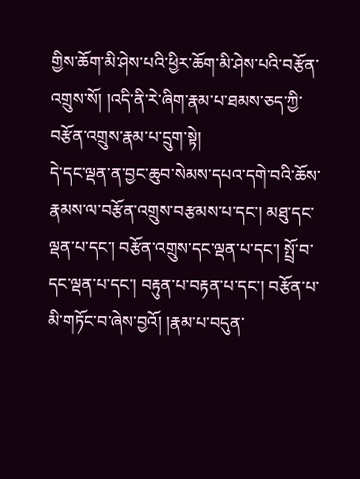གྱིས་ཆོག་མི་ཤེས་པའི་ཕྱིར་ཆོག་མི་ཤེས་པའི་བརྩོན་འགྲུས་སོ། །འདི་ནི་རེ་ཞིག་རྣམ་པ་ཐམས་ཅད་ཀྱི་བརྩོན་འགྲུས་རྣམ་པ་དྲུག་སྟེ།
དེ་དང་ལྡན་ན་བྱང་ཆུབ་སེམས་དཔའ་དགེ་བའི་ཆོས་རྣམས་ལ་བརྩོན་འགྲུས་བརྩམས་པ་དང་། མཐུ་དང་ལྡན་པ་དང་། བརྩོན་འགྲུས་དང་ལྡན་པ་དང་། སྤྲོ་བ་དང་ལྡན་པ་དང་། བརྟུན་པ་བརྟན་པ་དང་། བརྩོན་པ་མི་གཏོང་བ་ཞེས་བྱའོ། །རྣམ་པ་བདུན་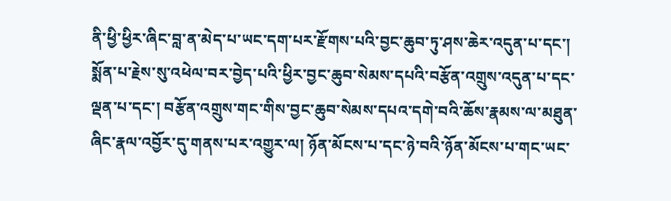ནི་ཕྱི་ཕྱིར་ཞིང་བླ་ན་མེད་པ་ཡང་དག་པར་རྫོགས་པའི་བྱང་ཆུབ་ཏུ་ཤས་ཆེར་འདུན་པ་དང་། སྨོན་པ་རྗེས་སུ་འཕེལ་བར་བྱེད་པའི་ཕྱིར་བྱང་ཆུབ་སེམས་དཔའི་བརྩོན་འགྲུས་འདུན་པ་དང་ལྡན་པ་དང་། བརྩོན་འགྲུས་གང་གིས་བྱང་ཆུབ་སེམས་དཔའ་དགེ་བའི་ཆོས་རྣམས་ལ་མཐུན་ཞིང་རྣལ་འབྱོར་དུ་གནས་པར་འགྱུར་ལ། ཉོན་མོངས་པ་དང་ཉེ་བའི་ཉོན་མོངས་པ་གང་ཡང་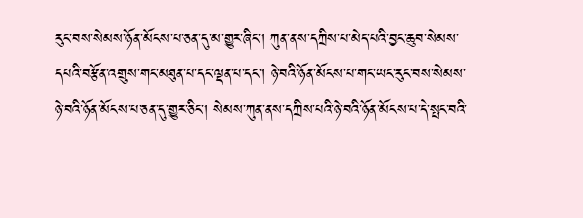རུང་བས་སེམས་ཉོན་མོངས་པ་ཅན་དུ་མ་གྱུར་ཞིང་། ཀུན་ནས་དཀྲིས་པ་མེད་པའི་བྱང་ཆུབ་སེམས་དཔའི་བརྩོན་འགྲུས་གང་མཐུན་པ་དང་ལྡན་པ་དང་། ཉེ་བའི་ཉོན་མོངས་པ་གང་ཡང་རུང་བས་སེམས་ཉེ་བའི་ཉོན་མོངས་པ་ཅན་དུ་གྱུར་ཅིང་། སེམས་ཀུན་ནས་དཀྲིས་པའི་ཉེ་བའི་ཉོན་མོངས་པ་དེ་སྤང་བའི་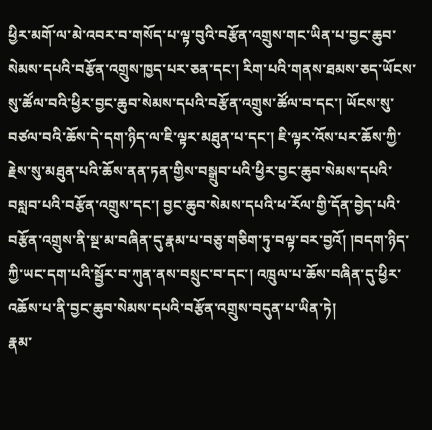ཕྱིར་མགོ་ལ་མེ་འབར་བ་གསོད་པ་ལྟ་བུའི་བརྩོན་འགྲུས་གང་ཡིན་པ་བྱང་ཆུབ་སེམས་དཔའི་བརྩོན་འགྲུས་ཁྱད་པར་ཅན་དང་། རིག་པའི་གནས་ཐམས་ཅད་ཡོངས་སུ་ཚོལ་བའི་ཕྱིར་བྱང་ཆུབ་སེམས་དཔའི་བརྩོན་འགྲུས་ཚོལ་བ་དང་། ཡོངས་སུ་བཙལ་བའི་ཆོས་དེ་དག་ཉིད་ལ་ཇི་ལྟར་མཐུན་པ་དང་། ཇི་ལྟར་འོས་པར་ཆོས་ཀྱི་རྗེས་སུ་མཐུན་པའི་ཆོས་ནན་ཏན་གྱིས་བསྒྲུབ་པའི་ཕྱིར་བྱང་ཆུབ་སེམས་དཔའི་བསླབ་པའི་བརྩོན་འགྲུས་དང་། བྱང་ཆུབ་སེམས་དཔའི་ཕ་རོལ་གྱི་དོན་བྱེད་པའི་བརྩོན་འགྲུས་ནི་སྔ་མ་བཞིན་དུ་རྣམ་པ་བཅུ་གཅིག་ཏུ་བལྟ་བར་བྱའོ། །བདག་ཉིད་ཀྱི་ཡང་དག་པའི་སྦྱོར་བ་ཀུན་ནས་བསྲུང་བ་དང་། འཁྲུལ་པ་ཆོས་བཞིན་དུ་ཕྱིར་འཆོས་པ་ནི་བྱང་ཆུབ་སེམས་དཔའི་བརྩོན་འགྲུས་བདུན་པ་ཡིན་ཏེ།
རྣམ་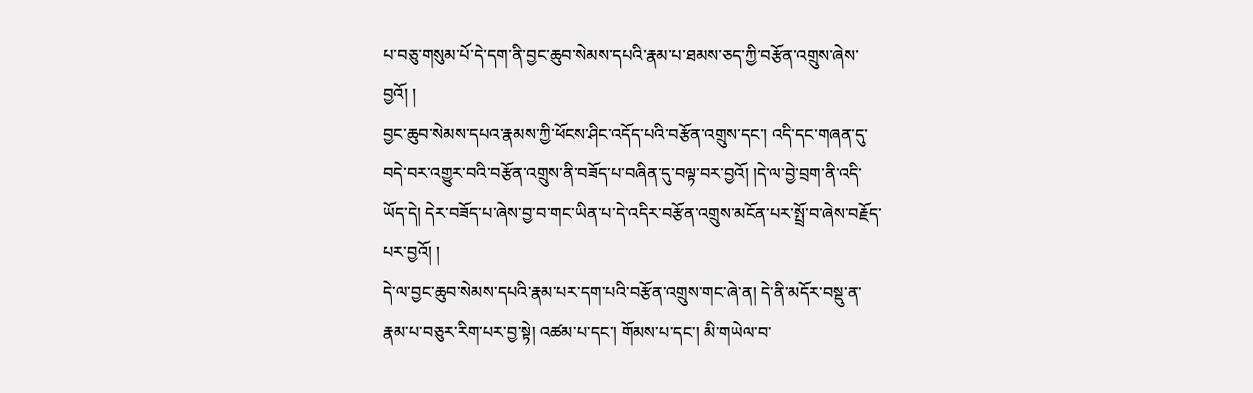པ་བཅུ་གསུམ་པོ་དེ་དག་ནི་བྱང་ཆུབ་སེམས་དཔའི་རྣམ་པ་ཐམས་ཅད་ཀྱི་བརྩོན་འགྲུས་ཞེས་བྱའོ། །
བྱང་ཆུབ་སེམས་དཔའ་རྣམས་ཀྱི་ཕོངས་ཤིང་འདོད་པའི་བརྩོན་འགྲུས་དང་། འདི་དང་གཞན་དུ་བདེ་བར་འགྱུར་བའི་བརྩོན་འགྲུས་ནི་བཟོད་པ་བཞིན་དུ་བལྟ་བར་བྱའོ། །དེ་ལ་བྱེ་བྲག་ནི་འདི་ཡོད་དེ། དེར་བཟོད་པ་ཞེས་བྱ་བ་གང་ཡིན་པ་དེ་འདིར་བརྩོན་འགྲུས་མངོན་པར་སྤྲོ་བ་ཞེས་བརྗོད་པར་བྱའོ། །
དེ་ལ་བྱང་ཆུབ་སེམས་དཔའི་རྣམ་པར་དག་པའི་བརྩོན་འགྲུས་གང་ཞེ་ན། དེ་ནི་མདོར་བསྡུ་ན་རྣམ་པ་བཅུར་རིག་པར་བྱ་སྟེ། འཚམ་པ་དང་། གོམས་པ་དང་། མི་གཡེལ་བ་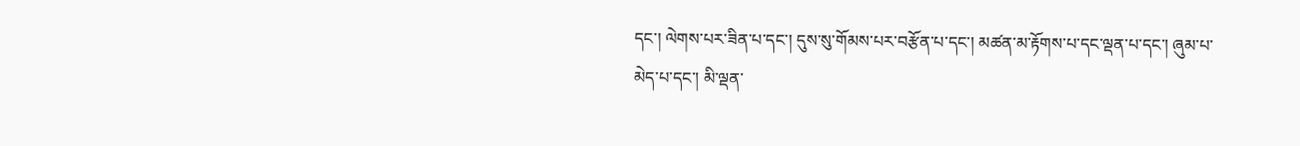དང་། ལེགས་པར་ཟིན་པ་དང་། དུས་སུ་གོམས་པར་བརྩོན་པ་དང་། མཚན་མ་རྟོགས་པ་དང་ལྡན་པ་དང་། ཞུམ་པ་མེད་པ་དང་། མི་ལྡན་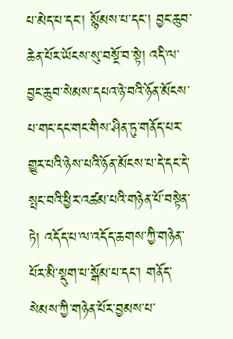པ་མེད་པ་དང་། སྙོམས་པ་དང་། བྱང་ཆུབ་ཆེན་པོར་ཡོངས་སུ་བསྔོ་བ་སྟེ། འདི་ལ་བྱང་ཆུབ་སེམས་དཔའ་ཉེ་བའི་ཉོན་མོངས་པ་གང་དང་གང་གིས་ཤིན་ཏུ་གནོད་པར་གྱུར་པའི་ཉེས་པའི་ཉོན་མོངས་པ་དེ་དང་དེ་སྤང་བའི་ཕྱིར་འཚམ་པའི་གཉེན་པོ་བསྟེན་ཏེ། འདོད་པ་ལ་འདོད་ཆགས་ཀྱི་གཉེན་པོར་མི་སྡུག་པ་སྒོམ་པ་དང་། གནོད་སེམས་ཀྱི་གཉེན་པོར་བྱམས་པ་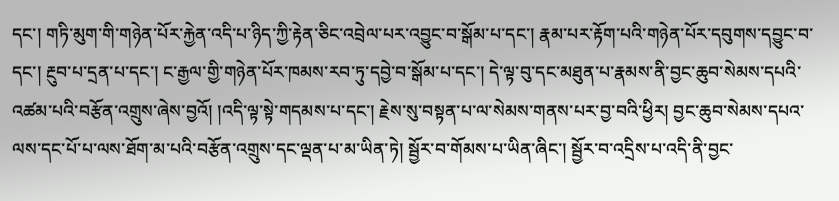དང་། གཏི་མུག་གི་གཉེན་པོར་རྐྱེན་འདི་པ་ཉིད་ཀྱི་རྟེན་ཅིང་འབྲེལ་པར་འབྱུང་བ་སྒོམ་པ་དང་། རྣམ་པར་རྟོག་པའི་གཉེན་པོར་དབུགས་དབྱུང་བ་དང་། རྔུབ་པ་དྲན་པ་དང་། ང་རྒྱལ་གྱི་གཉེན་པོར་ཁམས་རབ་ཏུ་དབྱེ་བ་སྒོམ་པ་དང་། དེ་ལྟ་བུ་དང་མཐུན་པ་རྣམས་ནི་བྱང་ཆུབ་སེམས་དཔའི་འཚམ་པའི་བརྩོན་འགྲུས་ཞེས་བྱའོ། །འདི་ལྟ་སྟེ་གདམས་པ་དང་། རྗེས་སུ་བསྟན་པ་ལ་སེམས་གནས་པར་བྱ་བའི་ཕྱིར། བྱང་ཆུབ་སེམས་དཔའ་ལས་དང་པོ་པ་ལས་ཐོག་མ་པའི་བརྩོན་འགྲུས་དང་ལྡན་པ་མ་ཡིན་ཏེ། སྦྱོར་བ་གོམས་པ་ཡིན་ཞིང་། སྦྱོར་བ་འདྲིས་པ་འདི་ནི་བྱང་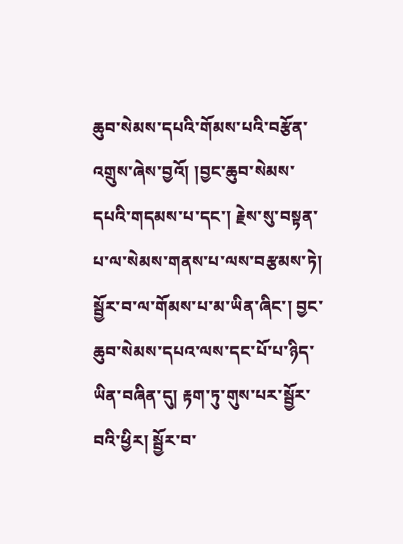ཆུབ་སེམས་དཔའི་གོམས་པའི་བརྩོན་འགྲུས་ཞེས་བྱའོ། །བྱང་ཆུབ་སེམས་དཔའི་གདམས་པ་དང་། རྗེས་སུ་བསྟན་པ་ལ་སེམས་གནས་པ་ལས་བརྩམས་ཏེ། སྦྱོར་བ་ལ་གོམས་པ་མ་ཡིན་ཞིང་། བྱང་ཆུབ་སེམས་དཔའ་ལས་དང་པོ་པ་ཉིད་ཡིན་བཞིན་དུ། རྟག་ཏུ་གུས་པར་སྦྱོར་བའི་ཕྱིར། སྦྱོར་བ་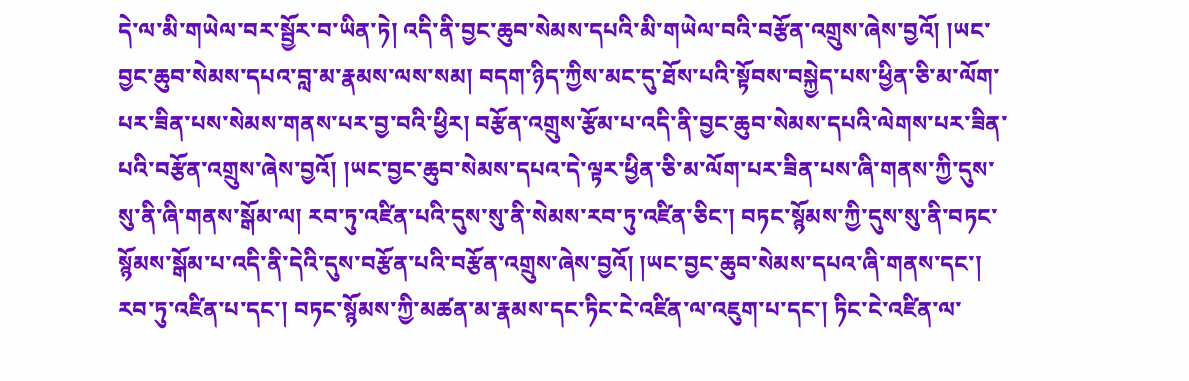དེ་ལ་མི་གཡེལ་བར་སྦྱོར་བ་ཡིན་ཏེ། འདི་ནི་བྱང་ཆུབ་སེམས་དཔའི་མི་གཡེལ་བའི་བརྩོན་འགྲུས་ཞེས་བྱའོ། །ཡང་བྱང་ཆུབ་སེམས་དཔའ་བླ་མ་རྣམས་ལས་སམ། བདག་ཉིད་ཀྱིས་མང་དུ་ཐོས་པའི་སྟོབས་བསྐྱེད་པས་ཕྱིན་ཅི་མ་ལོག་པར་ཟིན་པས་སེམས་གནས་པར་བྱ་བའི་ཕྱིར། བརྩོན་འགྲུས་རྩོམ་པ་འདི་ནི་བྱང་ཆུབ་སེམས་དཔའི་ལེགས་པར་ཟིན་པའི་བརྩོན་འགྲུས་ཞེས་བྱའོ། །ཡང་བྱང་ཆུབ་སེམས་དཔའ་དེ་ལྟར་ཕྱིན་ཅི་མ་ལོག་པར་ཟིན་པས་ཞི་གནས་ཀྱི་དུས་སུ་ནི་ཞི་གནས་སྒོམ་ལ། རབ་ཏུ་འཛིན་པའི་དུས་སུ་ནི་སེམས་རབ་ཏུ་འཛིན་ཅིང་། བཏང་སྙོམས་ཀྱི་དུས་སུ་ནི་བཏང་སྙོམས་སྒོམ་པ་འདི་ནི་དེའི་དུས་བརྩོན་པའི་བརྩོན་འགྲུས་ཞེས་བྱའོ། །ཡང་བྱང་ཆུབ་སེམས་དཔའ་ཞི་གནས་དང་། རབ་ཏུ་འཛིན་པ་དང་། བཏང་སྙོམས་ཀྱི་མཚན་མ་རྣམས་དང་ཏིང་ངེ་འཛིན་ལ་འཇུག་པ་དང་། ཏིང་ངེ་འཛིན་ལ་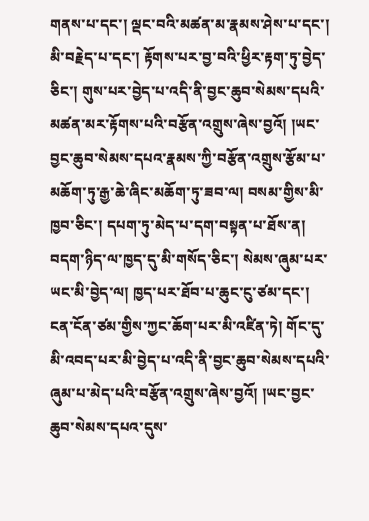གནས་པ་དང་། ལྡང་བའི་མཚན་མ་རྣམས་ཤེས་པ་དང་། མི་བརྗེད་པ་དང་། རྟོགས་པར་བྱ་བའི་ཕྱིར་རྟག་ཏུ་བྱེད་ཅིང་། གུས་པར་བྱེད་པ་འདི་ནི་བྱང་ཆུབ་སེམས་དཔའི་མཚན་མར་རྟོགས་པའི་བརྩོན་འགྲུས་ཞེས་བྱའོ། །ཡང་བྱང་ཆུབ་སེམས་དཔའ་རྣམས་ཀྱི་བརྩོན་འགྲུས་རྩོམ་པ་མཆོག་ཏུ་རྒྱ་ཆེ་ཞིང་མཆོག་ཏུ་ཟབ་ལ། བསམ་གྱིས་མི་ཁྱབ་ཅིང་། དཔག་ཏུ་མེད་པ་དག་བསྟན་པ་ཐོས་ན། བདག་ཉིད་ལ་ཁྱད་དུ་མི་གསོད་ཅིང་། སེམས་ཞུམ་པར་ཡང་མི་བྱེད་ལ། ཁྱད་པར་ཐོབ་པ་ཆུང་ངུ་ཙམ་དང་། ངན་ངོན་ཙམ་གྱིས་ཀྱང་ཆོག་པར་མི་འཛིན་ཏེ། གོང་དུ་མི་འབད་པར་མི་བྱེད་པ་འདི་ནི་བྱང་ཆུབ་སེམས་དཔའི་ཞུམ་པ་མེད་པའི་བརྩོན་འགྲུས་ཞེས་བྱའོ། །ཡང་བྱང་ཆུབ་སེམས་དཔའ་དུས་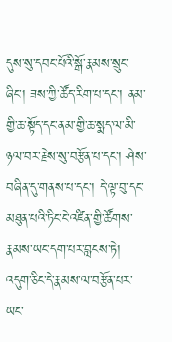དུས་སུ་དབང་པོའི་སྒོ་རྣམས་སྲུང་ཞིང་། ཟས་ཀྱི་ཚོད་རིག་པ་དང་། ནམ་གྱི་ཆ་སྟོད་དང་ནམ་གྱི་ཆ་སྨད་ལ་མི་ཉལ་བར་རྗེས་སུ་བརྩོན་པ་དང་། ཤེས་བཞིན་དུ་གནས་པ་དང་། དེ་ལྟ་བུ་དང་མཐུན་པའི་ཏིང་ངེ་འཛིན་གྱི་ཚོགས་རྣམས་ཡང་དག་པར་བླངས་ཏེ། འདུག་ཅིང་དེ་རྣམས་ལ་བརྩོན་པར་ཡང་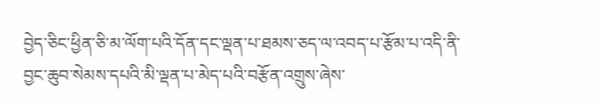བྱེད་ཅིང་ཕྱིན་ཅི་མ་ལོག་པའི་དོན་དང་ལྡན་པ་ཐམས་ཅད་ལ་འབད་པ་རྩོམ་པ་འདི་ནི་བྱང་ཆུབ་སེམས་དཔའི་མི་ལྡན་པ་མེད་པའི་བརྩོན་འགྲུས་ཞེས་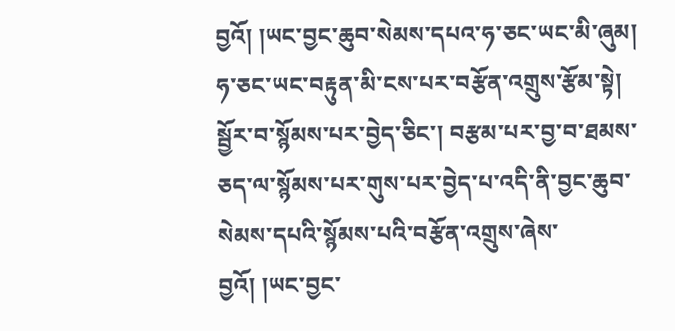བྱའོ། །ཡང་བྱང་ཆུབ་སེམས་དཔའ་ཧ་ཅང་ཡང་མི་ཞུམ། ཧ་ཅང་ཡང་བརྟུན་མི་ངས་པར་བརྩོན་འགྲུས་རྩོམ་སྟེ། སྦྱོར་བ་སྙོམས་པར་བྱེད་ཅིང་། བརྩམ་པར་བྱ་བ་ཐམས་ཅད་ལ་སྙོམས་པར་གུས་པར་བྱེད་པ་འདི་ནི་བྱང་ཆུབ་སེམས་དཔའི་སྙོམས་པའི་བརྩོན་འགྲུས་ཞེས་བྱའོ། །ཡང་བྱང་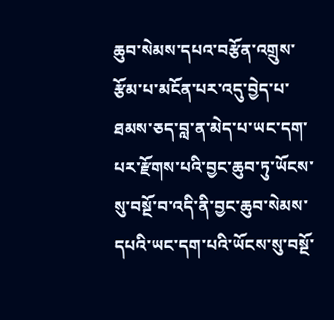ཆུབ་སེམས་དཔའ་བརྩོན་འགྲུས་རྩོམ་པ་མངོན་པར་འདུ་བྱེད་པ་ཐམས་ཅད་བླ་ན་མེད་པ་ཡང་དག་པར་རྫོགས་པའི་བྱང་ཆུབ་ཏུ་ཡོངས་སུ་བསྔོ་བ་འདི་ནི་བྱང་ཆུབ་སེམས་དཔའི་ཡང་དག་པའི་ཡོངས་སུ་བསྔོ་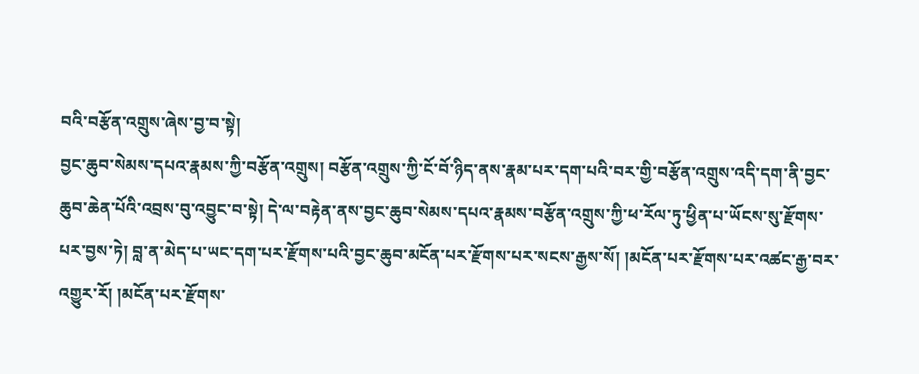བའི་བརྩོན་འགྲུས་ཞེས་བྱ་བ་སྟེ།
བྱང་ཆུབ་སེམས་དཔའ་རྣམས་ཀྱི་བརྩོན་འགྲུས། བརྩོན་འགྲུས་ཀྱི་ངོ་བོ་ཉིད་ནས་རྣམ་པར་དག་པའི་བར་གྱི་བརྩོན་འགྲུས་འདི་དག་ནི་བྱང་ཆུབ་ཆེན་པོའི་འབྲས་བུ་འབྱུང་བ་སྟེ། དེ་ལ་བརྟེན་ནས་བྱང་ཆུབ་སེམས་དཔའ་རྣམས་བརྩོན་འགྲུས་ཀྱི་ཕ་རོལ་ཏུ་ཕྱིན་པ་ཡོངས་སུ་རྫོགས་པར་བྱས་ཏེ། བླ་ན་མེད་པ་ཡང་དག་པར་རྫོགས་པའི་བྱང་ཆུབ་མངོན་པར་རྫོགས་པར་སངས་རྒྱས་སོ། །མངོན་པར་རྫོགས་པར་འཚང་རྒྱ་བར་འགྱུར་རོ། །མངོན་པར་རྫོགས་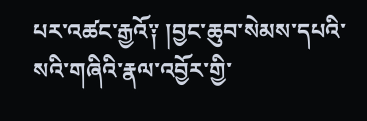པར་འཚང་རྒྱའོ༑ །བྱང་ཆུབ་སེམས་དཔའི་སའི་གཞིའི་རྣལ་འབྱོར་གྱི་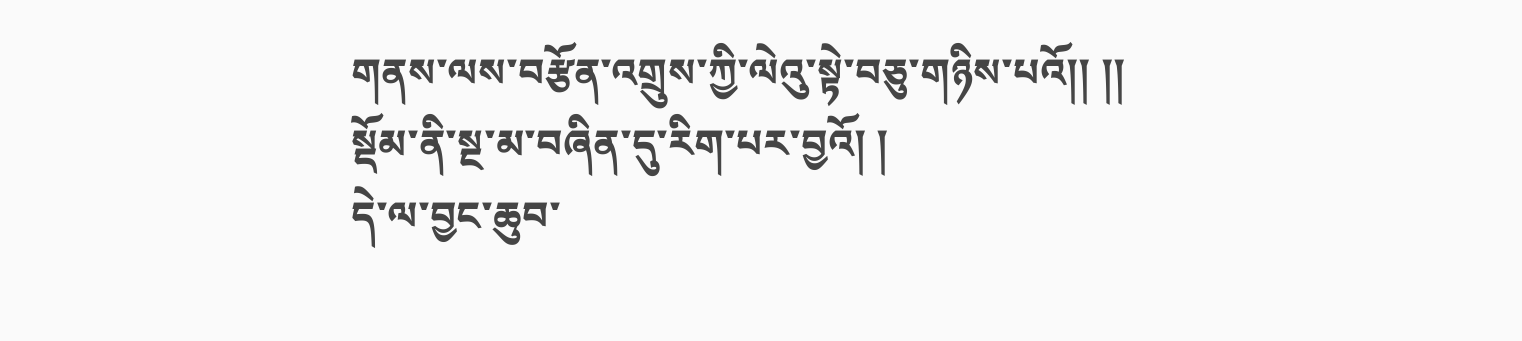གནས་ལས་བརྩོན་འགྲུས་ཀྱི་ལེའུ་སྟེ་བཅུ་གཉིས་པའོ།། །།
སྡོམ་ནི་སྔ་མ་བཞིན་དུ་རིག་པར་བྱའོ། །
དེ་ལ་བྱང་ཆུབ་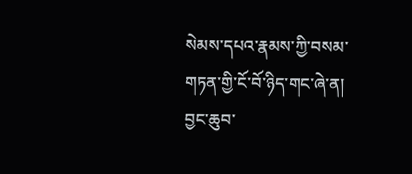སེམས་དཔའ་རྣམས་ཀྱི་བསམ་གཏན་གྱི་ངོ་བོ་ཉིད་གང་ཞེ་ན། བྱང་ཆུབ་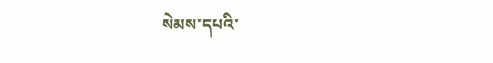སེམས་དཔའི་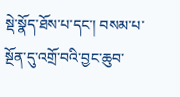སྡེ་སྣོད་ཐོས་པ་དང་། བསམ་པ་སྔོན་དུ་འགྲོ་བའི་བྱང་ཆུབ་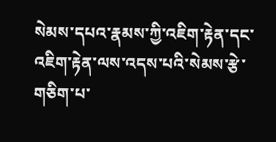སེམས་དཔའ་རྣམས་ཀྱི་འཇིག་རྟེན་དང་འཇིག་རྟེན་ལས་འདས་པའི་སེམས་རྩེ་གཅིག་པ་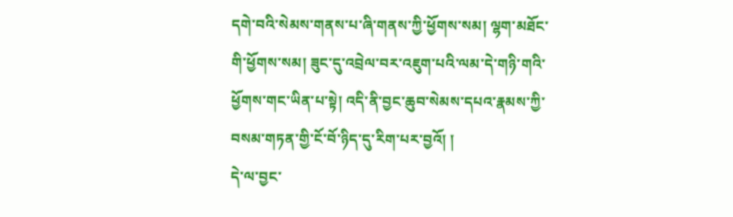དགེ་བའི་སེམས་གནས་པ་ཞི་གནས་ཀྱི་ཕྱོགས་སམ། ལྷག་མཐོང་གི་ཕྱོགས་སམ། ཟུང་དུ་འབྲེལ་བར་འཇུག་པའི་ལམ་དེ་གཉི་གའི་ཕྱོགས་གང་ཡིན་པ་སྟེ། འདི་ནི་བྱང་ཆུབ་སེམས་དཔའ་རྣམས་ཀྱི་བསམ་གཏན་གྱི་ངོ་བོ་ཉིད་དུ་རིག་པར་བྱའོ། །
དེ་ལ་བྱང་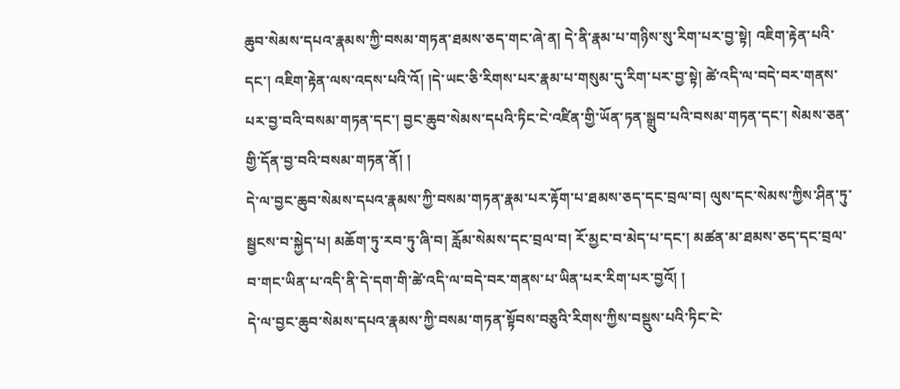ཆུབ་སེམས་དཔའ་རྣམས་ཀྱི་བསམ་གཏན་ཐམས་ཅད་གང་ཞེ་ན། དེ་ནི་རྣམ་པ་གཉིས་སུ་རིག་པར་བྱ་སྟེ། འཇིག་རྟེན་པའི་དང་། འཇིག་རྟེན་ལས་འདས་པའི་འོ། །དེ་ཡང་ཅི་རིགས་པར་རྣམ་པ་གསུམ་དུ་རིག་པར་བྱ་སྟེ། ཚེ་འདི་ལ་བདེ་བར་གནས་པར་བྱ་བའི་བསམ་གཏན་དང་། བྱང་ཆུབ་སེམས་དཔའི་ཏིང་ངེ་འཛིན་གྱི་ཡོན་ཏན་སྒྲུབ་པའི་བསམ་གཏན་དང་། སེམས་ཅན་གྱི་དོན་བྱ་བའི་བསམ་གཏན་ནོ། །
དེ་ལ་བྱང་ཆུབ་སེམས་དཔའ་རྣམས་ཀྱི་བསམ་གཏན་རྣམ་པར་རྟོག་པ་ཐམས་ཅད་དང་བྲལ་བ། ལུས་དང་སེམས་ཀྱིས་ཤིན་ཏུ་སྦྱངས་བ་སྐྱེད་པ། མཆོག་ཏུ་རབ་ཏུ་ཞི་བ། རློམ་སེམས་དང་བྲལ་བ། རོ་མྱང་བ་མེད་པ་དང་། མཚན་མ་ཐམས་ཅད་དང་བྲལ་བ་གང་ཡིན་པ་འདི་ནི་དེ་དག་གི་ཚེ་འདི་ལ་བདེ་བར་གནས་པ་ཡིན་པར་རིག་པར་བྱའོ། །
དེ་ལ་བྱང་ཆུབ་སེམས་དཔའ་རྣམས་ཀྱི་བསམ་གཏན་སྟོབས་བཅུའི་རིགས་ཀྱིས་བསྡུས་པའི་ཏིང་ངེ་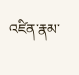འཛིན་རྣམ་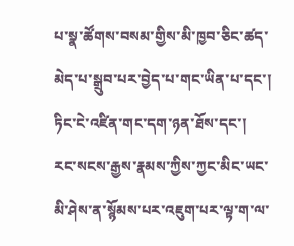པ་སྣ་ཚོགས་བསམ་གྱིས་མི་ཁྱབ་ཅིང་ཚད་མེད་པ་སྒྲུབ་པར་བྱེད་པ་གང་ཡིན་པ་དང་། ཏིང་ངེ་འཛིན་གང་དག་ཉན་ཐོས་དང་། རང་སངས་རྒྱས་རྣམས་ཀྱིས་ཀྱང་མིང་ཡང་མི་ཤེས་ན་སྙོམས་པར་འཇུག་པར་ལྟ་ག་ལ་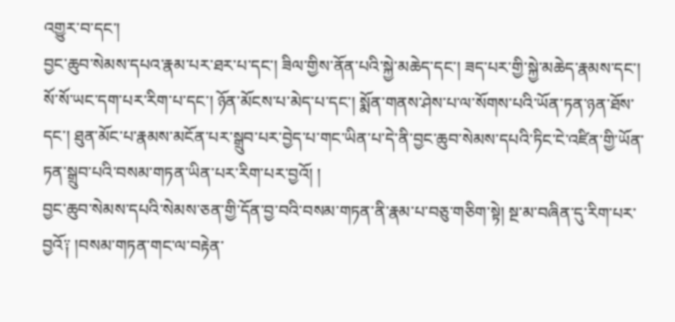འགྱུར་བ་དང་།
བྱང་ཆུབ་སེམས་དཔའ་རྣམ་པར་ཐར་པ་དང་། ཟིལ་གྱིས་ནོན་པའི་སྐྱེ་མཆེད་དང་། ཟད་པར་གྱི་སྐྱེ་མཆེད་རྣམས་དང་། སོ་སོ་ཡང་དག་པར་རིག་པ་དང་། ཉོན་མོངས་པ་མེད་པ་དང་། སྨོན་གནས་ཤེས་པ་ལ་སོགས་པའི་ཡོན་ཏན་ཉན་ཐོས་དང་། ཐུན་མོང་པ་རྣམས་མངོན་པར་སྒྲུབ་པར་བྱེད་པ་གང་ཡིན་པ་དེ་ནི་བྱང་ཆུབ་སེམས་དཔའི་ཏིང་ངེ་འཛིན་གྱི་ཡོན་ཏན་སྒྲུབ་པའི་བསམ་གཏན་ཡིན་པར་རིག་པར་བྱའོ། །
བྱང་ཆུབ་སེམས་དཔའི་སེམས་ཅན་གྱི་དོན་བྱ་བའི་བསམ་གཏན་ནི་རྣམ་པ་བཅུ་གཅིག་སྟེ། སྔ་མ་བཞིན་དུ་རིག་པར་བྱའོ༑ །བསམ་གཏན་གང་ལ་བརྟེན་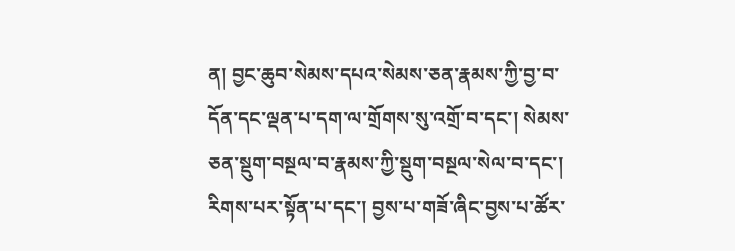ན། བྱང་ཆུབ་སེམས་དཔའ་སེམས་ཅན་རྣམས་ཀྱི་བྱ་བ་དོན་དང་ལྡན་པ་དག་ལ་གྲོགས་སུ་འགྲོ་བ་དང་། སེམས་ཅན་སྡུག་བསྔལ་བ་རྣམས་ཀྱི་སྡུག་བསྔལ་སེལ་བ་དང་། རིགས་པར་སྟོན་པ་དང་། བྱས་པ་གཟོ་ཞིང་བྱས་པ་ཚོར་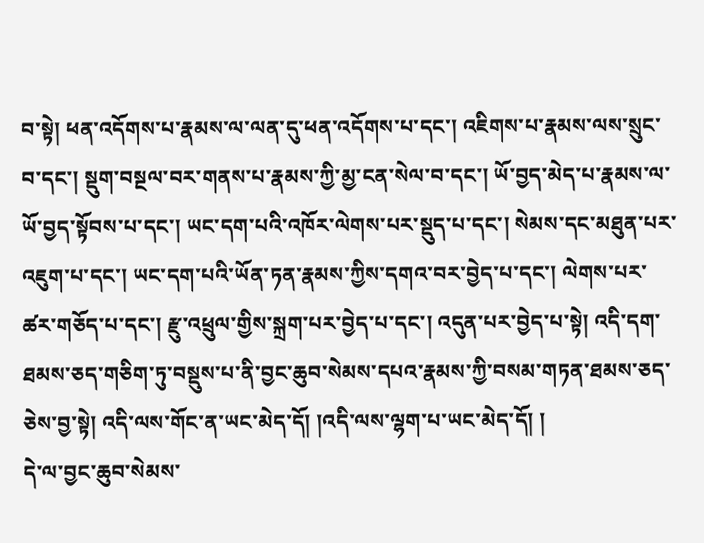བ་སྟེ། ཕན་འདོགས་པ་རྣམས་ལ་ལན་དུ་ཕན་འདོགས་པ་དང་། འཇིགས་པ་རྣམས་ལས་སྲུང་བ་དང་། སྡུག་བསྔལ་བར་གནས་པ་རྣམས་ཀྱི་མྱ་ངན་སེལ་བ་དང་། ཡོ་བྱད་མེད་པ་རྣམས་ལ་ཡོ་བྱད་སྟོབས་པ་དང་། ཡང་དག་པའི་འཁོར་ལེགས་པར་སྡུད་པ་དང་། སེམས་དང་མཐུན་པར་འཇུག་པ་དང་། ཡང་དག་པའི་ཡོན་ཏན་རྣམས་ཀྱིས་དགའ་བར་བྱེད་པ་དང་། ལེགས་པར་ཚར་གཅོད་པ་དང་། རྫུ་འཕྲུལ་གྱིས་སྐྲག་པར་བྱེད་པ་དང་། འདུན་པར་བྱེད་པ་སྟེ། འདི་དག་ཐམས་ཅད་གཅིག་ཏུ་བསྡུས་པ་ནི་བྱང་ཆུབ་སེམས་དཔའ་རྣམས་ཀྱི་བསམ་གཏན་ཐམས་ཅད་ཅེས་བྱ་སྟེ། འདི་ལས་གོང་ན་ཡང་མེད་དོ། །འདི་ལས་ལྷག་པ་ཡང་མེད་དོ། །
དེ་ལ་བྱང་ཆུབ་སེམས་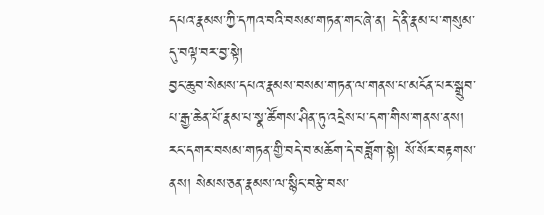དཔའ་རྣམས་ཀྱི་དཀའ་བའི་བསམ་གཏན་གང་ཞེ་ན། དེ་ནི་རྣམ་པ་གསུམ་དུ་བལྟ་བར་བྱ་སྟེ།
བྱང་ཆུབ་སེམས་དཔའ་རྣམས་བསམ་གཏན་ལ་གནས་པ་མངོན་པར་སྒྲུབ་པ་རྒྱ་ཆེན་པོ་རྣམ་པ་སྣ་ཚོགས་ཤིན་ཏུ་འདྲེས་པ་དག་གིས་གནས་ནས། རང་དགར་བསམ་གཏན་གྱི་བདེ་བ་མཆོག་དེ་བཟློག་སྟེ། སོ་སོར་བརྟགས་ནས། སེམས་ཅན་རྣམས་ལ་སྙིང་བརྩེ་བས་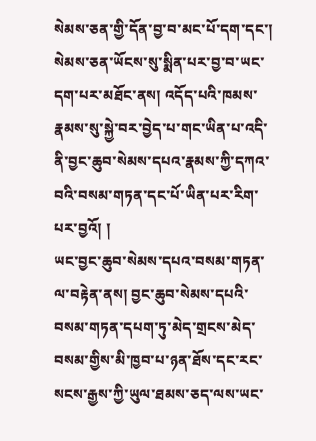སེམས་ཅན་གྱི་དོན་བྱ་བ་མང་པོ་དག་དང་། སེམས་ཅན་ཡོངས་སུ་སྨིན་པར་བྱ་བ་ཡང་དག་པར་མཐོང་ནས། འདོད་པའི་ཁམས་རྣམས་སུ་སྐྱེ་བར་བྱེད་པ་གང་ཡིན་པ་འདི་ནི་བྱང་ཆུབ་སེམས་དཔའ་རྣམས་ཀྱི་དཀའ་བའི་བསམ་གཏན་དང་པོ་ཡིན་པར་རིག་པར་བྱའོ། །
ཡང་བྱང་ཆུབ་སེམས་དཔའ་བསམ་གཏན་ལ་བརྟེན་ནས། བྱང་ཆུབ་སེམས་དཔའི་བསམ་གཏན་དཔག་ཏུ་མེད་གྲངས་མེད་བསམ་གྱིས་མི་ཁྱབ་པ་ཉན་ཐོས་དང་རང་སངས་རྒྱས་ཀྱི་ཡུལ་ཐམས་ཅད་ལས་ཡང་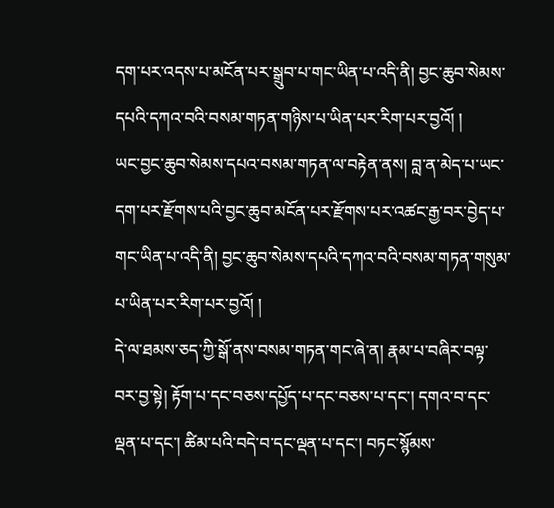དག་པར་འདས་པ་མངོན་པར་སྒྲུབ་པ་གང་ཡིན་པ་འདི་ནི། བྱང་ཆུབ་སེམས་དཔའི་དཀའ་བའི་བསམ་གཏན་གཉིས་པ་ཡིན་པར་རིག་པར་བྱའོ། །
ཡང་བྱང་ཆུབ་སེམས་དཔའ་བསམ་གཏན་ལ་བརྟེན་ནས། བླ་ན་མེད་པ་ཡང་དག་པར་རྫོགས་པའི་བྱང་ཆུབ་མངོན་པར་རྫོགས་པར་འཚང་རྒྱ་བར་བྱེད་པ་གང་ཡིན་པ་འདི་ནི། བྱང་ཆུབ་སེམས་དཔའི་དཀའ་བའི་བསམ་གཏན་གསུམ་པ་ཡིན་པར་རིག་པར་བྱའོ། །
དེ་ལ་ཐམས་ཅད་ཀྱི་སྒོ་ནས་བསམ་གཏན་གང་ཞེ་ན། རྣམ་པ་བཞིར་བལྟ་བར་བྱ་སྟེ། རྟོག་པ་དང་བཅས་དཔྱོད་པ་དང་བཅས་པ་དང་། དགའ་བ་དང་ལྡན་པ་དང་། ཚིམ་པའི་བདེ་བ་དང་ལྡན་པ་དང་། བཏང་སྙོམས་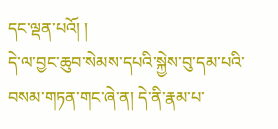དང་ལྡན་པའོ། །
དེ་ལ་བྱང་ཆུབ་སེམས་དཔའི་སྐྱེས་བུ་དམ་པའི་བསམ་གཏན་གང་ཞེ་ན། དེ་ནི་རྣམ་པ་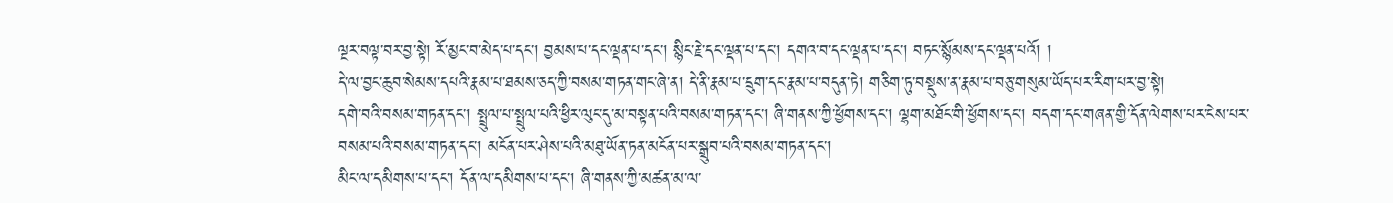ལྔར་བལྟ་བར་བྱ་སྟེ། རོ་མྱང་བ་མེད་པ་དང་། བྱམས་པ་དང་ལྡན་པ་དང་། སྙིང་རྗེ་དང་ལྡན་པ་དང་། དགའ་བ་དང་ལྡན་པ་དང་། བཏང་སྙོམས་དང་ལྡན་པའོ། །
དེ་ལ་བྱང་ཆུབ་སེམས་དཔའི་རྣམ་པ་ཐམས་ཅད་ཀྱི་བསམ་གཏན་གང་ཞེ་ན། དེ་ནི་རྣམ་པ་དྲུག་དང་རྣམ་པ་བདུན་ཏེ། གཅིག་ཏུ་བསྡུས་ན་རྣམ་པ་བཅུ་གསུམ་ཡོད་པར་རིག་པར་བྱ་སྟེ།
དགེ་བའི་བསམ་གཏན་དང་། སྤྲུལ་པ་སྤྲུལ་པའི་ཕྱིར་ལུང་དུ་མ་བསྟན་པའི་བསམ་གཏན་དང་། ཞི་གནས་ཀྱི་ཕྱོགས་དང་། ལྷག་མཐོང་གི་ཕྱོགས་དང་། བདག་དང་གཞན་གྱི་དོན་ལེགས་པར་ངེས་པར་བསམ་པའི་བསམ་གཏན་དང་། མངོན་པར་ཤེས་པའི་མཐུ་ཡོན་ཏན་མངོན་པར་སྒྲུབ་པའི་བསམ་གཏན་དང་།
མིང་ལ་དམིགས་པ་དང་། དོན་ལ་དམིགས་པ་དང་། ཞི་གནས་ཀྱི་མཚན་མ་ལ་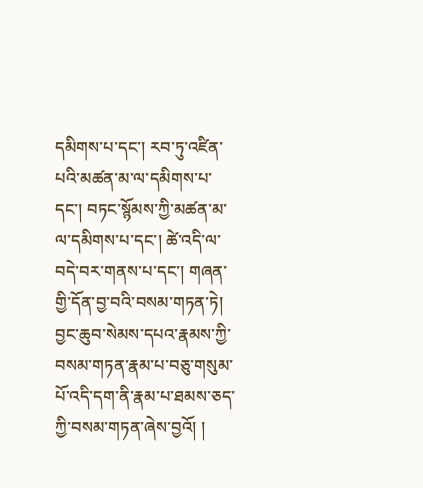དམིགས་པ་དང་། རབ་ཏུ་འཛིན་པའི་མཚན་མ་ལ་དམིགས་པ་དང་། བཏང་སྙོམས་ཀྱི་མཚན་མ་ལ་དམིགས་པ་དང་། ཚེ་འདི་ལ་བདེ་བར་གནས་པ་དང་། གཞན་གྱི་དོན་བྱ་བའི་བསམ་གཏན་ཏེ། བྱང་ཆུབ་སེམས་དཔའ་རྣམས་ཀྱི་བསམ་གཏན་རྣམ་པ་བཅུ་གསུམ་པོ་འདི་དག་ནི་རྣམ་པ་ཐམས་ཅད་ཀྱི་བསམ་གཏན་ཞེས་བྱའོ། །